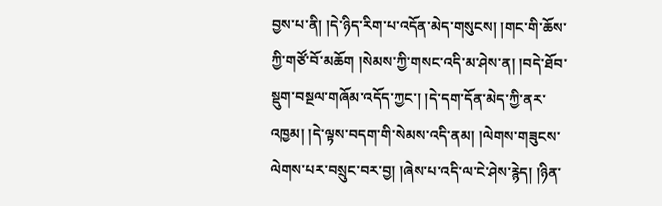བྱས་པ་ནི། །དེ་ཉིད་རིག་པ་འདོན་མེད་གསུངས། །གང་གི་ཆོས་ཀྱི་གཙོ་བོ་མཆོག །སེམས་ཀྱི་གསང་འདི་མ་ཤེས་ན། །བདེ་ཐོབ་སྡུག་བསྔལ་གཞོམ་འདོད་ཀྱང་། །དེ་དག་དོན་མེད་ཀྱི་ནར་འཁྱམ། །དེ་ལྟས་བདག་གི་སེམས་འདི་ནམ། །ལེགས་གཟུངས་ལེགས་པར་བསྲུང་བར་བྱ། །ཞེས་པ་འདི་ལ་ངེ་ཤེས་རྙེད། །ཉིན་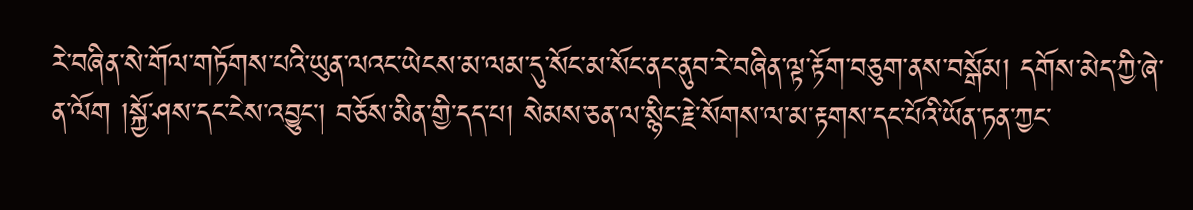རེ་བཞིན་སེ་གོལ་གཏོགས་པའི་ཡུན་ལའང་ཡེངས་མ་ལམ་དུ་སོང་མ་སོང་ནང་ནུབ་རེ་བཞིན་ལྟ་རྟོག་བཅུག་ནས་བསྒོམ། དགོས་མེད་ཀྱི་ཞེ་ན་ལོག །སྐྱོ་ཤས་དང་ངེས་འབྱུང་། བཅོས་མིན་གྱི་དད་པ། སེམས་ཅན་ལ་སྙིང་རྗེ་སོགས་ལ་མ་རྟགས་དང་པོའི་ཡོན་ཏན་ཀྱང་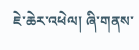ཇེ་ཆེར་འཕེལ། ཞི་གནས་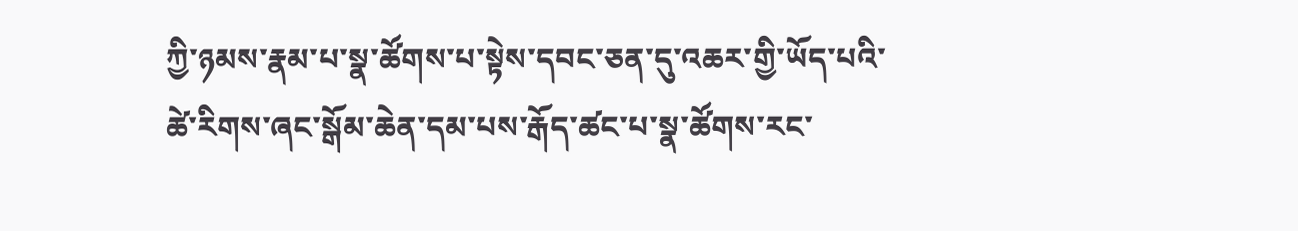ཀྱི་ཉམས་རྣམ་པ་སྣ་ཚོགས་པ་སྟེས་དབང་ཅན་དུ་འཆར་གྱི་ཡོད་པའི་ཚེ་རིགས་ཞང་སྒོམ་ཆེན་དམ་པས་རྒོད་ཚང་པ་སྣ་ཚོགས་རང་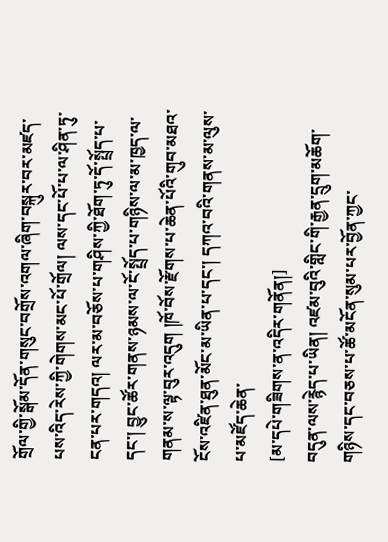གྲོལ་གྱི་སྒོམ་དོན་གསུང་བགྲོས་འགལ་ཞིག་བསྐུར་བར་མཛད་པས་འིད་རེས་ཀྱི་གེགས་མང་པོ་གྲོལ། ལས་དང་པོ་པ་ལ་ཤིན་ཏུ་ངན་པར་གདའ། ལར་མ་བཅོས་པ་གཤིས་ཀྱི་ཐོག་ཏུ་དོ་སྤྲོད་པ་དང་། བྱུང་ཚོར་གནས་ཉམས་ལ་ངོ་སྤྲོད་པ་གཉིས་ལ་མ་ཁྱད་ལ་གནམ་ས་ལྟ་བུར་འདུག །ཁོ་བོས་རྫོགས་པ་ཆེན་པོའི་གུབ་མཐའ་ངོས་འཛིན་ཐུན་མོང་མ་ཡིན་པ་དང་། དཀའ་བའི་གནས་མ་ལུས་པ་མཛོད་ཆེན་
[མ་དཔེ་གཟིགས་ན་འདིར་གནོན།]
བདུན་ལས་རྙེད་པ་ཡིན། འཛམ་བུའི་གླིང་གི་རྒྱན་དྲུག་མཆོག་གཉིས་དང་བཅས་པ་ཚོ་མངོན་སུམ་པར་བྱོན་ཀྱང་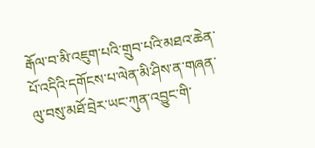རྒོལ་བ་མི་འཇུག་པའི་གྲུབ་པའི་མཐའ་ཆེན་པོ་འདིའི་དགོངས་པ་ལེན་མི་ཤིས་ན་གཞན་ལུ་བསུ་མཐོ་བྲེར་ཡང་ཀུན་འབྱུང་གི་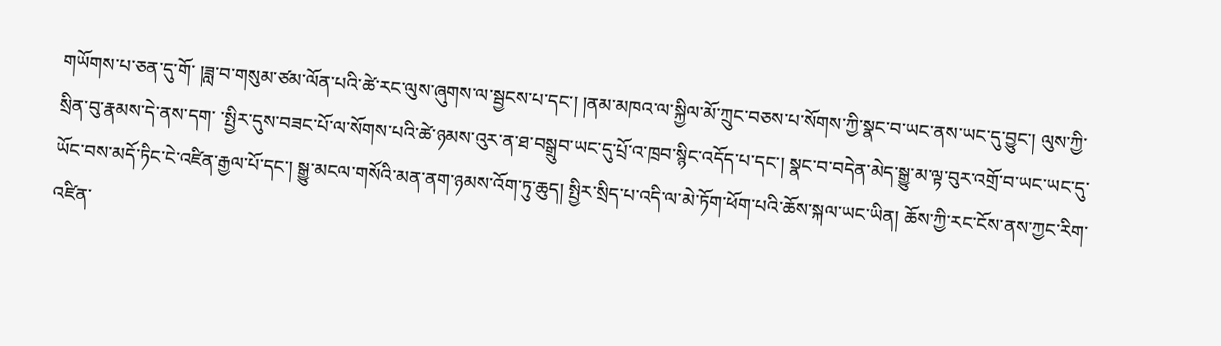གཡོགས་པ་ཅན་དུ་གོ་ །ཟླ་བ་གསུམ་ཙམ་ལོན་པའི་ཚེ་རང་ལུས་ཞུགས་ལ་སྦྱངས་པ་དང་། །ནམ་མཁའ་ལ་སྐྱིལ་མོ་ཀྲུང་བཅས་པ་སོགས་ཀྱི་སྣང་བ་ཡང་ནས་ཡང་དུ་བྱུང་། ལུས་ཀྱི་སྲིན་བུ་རྣམས་དེ་ནས་དག་ ་སྤྱིར་དུས་བཟང་པོ་ལ་སོགས་པའི་ཚེ་ཉམས་འུར་ན་ཐ་བསྒྲུབ་ཡང་དུ་པྲོ་འ་ཁྲབ་སྙིང་འདོད་པ་དང་། སྣང་བ་བདེན་མེད་སྒྱུ་མ་ལྟ་བུར་འགྲོ་བ་ཡང་ཡང་དུ་ཡོང་བས་མདོ་ཏིང་ངེ་འཛིན་རྒྱལ་པོ་དང་། སྒྱུ་མངལ་གསོའི་མན་ནག་ཉམས་འོག་ཏུ་ཆུད། སྤྱིར་སྲིད་པ་འདི་ལ་མེ་ཏོག་ཕོག་པའི་ཆོས་སྐལ་ཡང་ཡིན། ཆོས་ཀྱི་རང་ངོས་ནས་ཀྱང་རིག་འཛིན་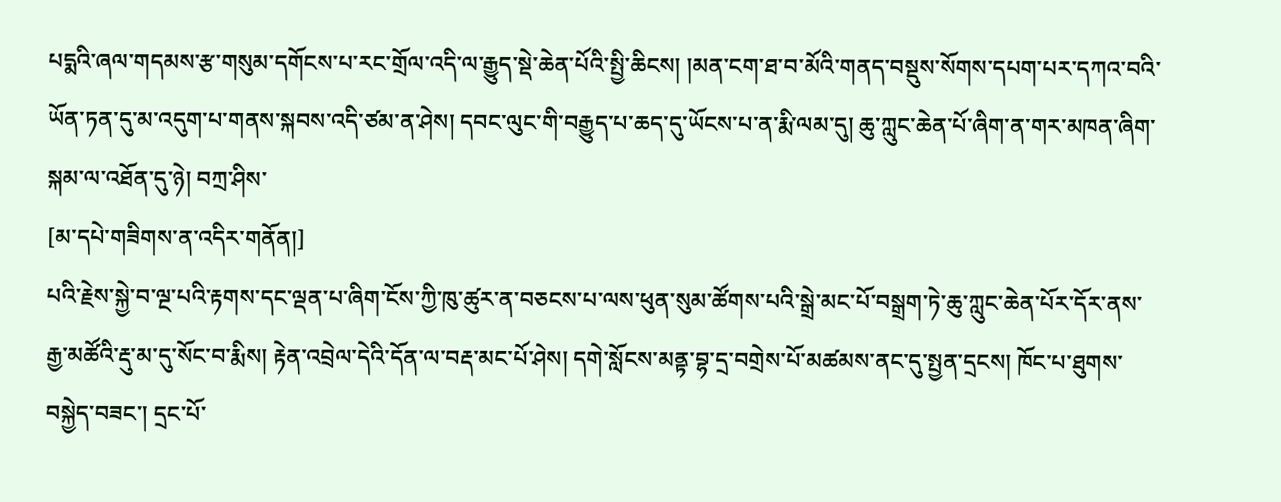པདྨའི་ཞལ་གདམས་རྩ་གསུམ་དགོངས་པ་རང་གྲོལ་འདི་ལ་རྒྱུད་སྡེ་ཆེན་པོའི་སྤྱི་ཆིངས། །མན་ངག་ཐ་བ་མོའི་གནད་བསྡུས་སོགས་དཔག་པར་དཀའ་བའི་ཡོན་ཏན་དུ་མ་འདུག་པ་གནས་སྐབས་འདི་ཙམ་ན་ཤེས། དབང་ལུང་གི་བརྒྱུད་པ་ཆད་དུ་ཡོངས་པ་ན་རྨི་ལམ་དུ། ཆུ་ཀླུང་ཆེན་པོ་ཞིག་ན་གར་མཁན་ཞིག་སྐམ་ལ་འཐོན་དུ་ཉེ། བཀྲ་ཤིས་
[མ་དཔེ་གཟིགས་ན་འདིར་གནོན།]
པའི་རྗེས་སྐྱེ་བ་ལྔ་པའི་རྟགས་དང་ལྡན་པ་ཞིག་ངོས་ཀྱི་ཁུ་ཚུར་ན་བཅངས་པ་ལས་ཕུན་སུམ་ཚོགས་པའི་སྒྲེ་མང་པོ་བསྒྲག་ཏེ་ཆུ་ཀླུང་ཆེན་པོར་དོར་ནས་རྒྱ་མཚོའི་རྡུ་མ་དུ་སོང་བ་རྨིས། རྟེན་འབྲེལ་དེའི་དོན་ལ་བརྡ་མང་པོ་ཤེས། དགེ་སློངས་མནྟ་བྷ་དྲ་བགྲེས་པོ་མཚམས་ནང་དུ་སྤྱན་དྲངས། ཁོང་པ་ཐུགས་བསྐྱེད་བཟང་། དྲང་པོ་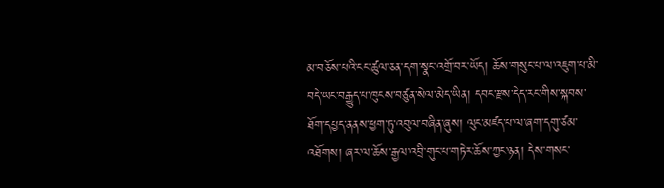མ་བཅོས་པའི་ངང་ཚུལ་ཅན་དག་སྣང་འགྲོ་བར་ཡོད། ཆོས་གསུང་པ་ལ་འཇུག་པ་མི་བདེ་ཡང་བརྒྱུད་པ་ཁུངས་བཙུན་སེལ་མེད་ཡིན། དབང་རྫས་དེད་རང་གིས་སྐབས་ཐོག་དཔྱད་ནནས་ཕྱག་ཏུ་འབུལ་བཞིན་ཞུས། ལུང་མཛད་པ་ལ་ཞག་དགུ་ཙམ་འཐོགས། ཞར་ལ་ཆོས་རྒྱལ་འབྲི་གུང་པ་གཏེར་ཆོས་ཀྱང་ཉན། དེས་གསང་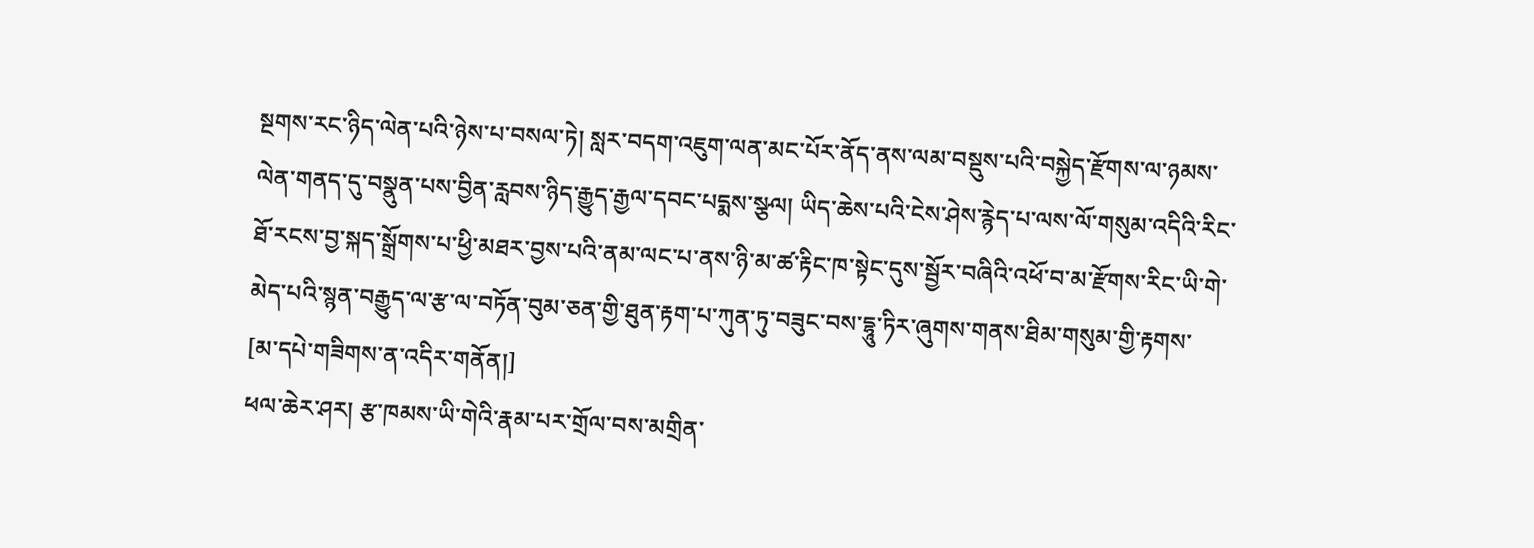སྔགས་རང་ཉིད་ལེན་པའི་ཉེས་པ་བསལ་ཏེ། སླར་བདག་འཇུག་ལན་མང་པོར་ནོད་ནས་ལམ་བསྡུས་པའི་བསྐྱེད་རྫོགས་ལ་ཉམས་ལེན་གནད་དུ་བསྣུན་པས་བྱིན་རླབས་ཉིད་རྒྱུད་རྒྱལ་དབང་པདྨས་སྩལ། ཡིད་ཆེས་པའི་ངེས་ཤེས་རྙེད་པ་ལས་ལོ་གསུམ་འདིའི་རིང་ཐོ་རངས་བྱ་སྐད་སྒྲོགས་པ་ཕྱི་མཐར་བྱས་པའི་ནམ་ལང་པ་ནས་ཉི་མ་ཚ་རྟིང་ཁ་སྟེང་དུས་སྦྱོར་བཞིའི་འཕོ་བ་མ་རྫོགས་རིང་ཡི་གེ་མེད་པའི་སྙན་བརྒྱུད་ལ་རྩ་ལ་བཏོན་བུམ་ཅན་གྱི་ཐུན་རྟག་པ་ཀུན་ཏུ་བཟུང་བས་དྷཱུ་ཏིར་ཞུགས་གནས་ཐིམ་གསུམ་གྱི་རྟགས་
[མ་དཔེ་གཟིགས་ན་འདིར་གནོན།]
ཕལ་ཆེར་ཤར། རྩ་ཁམས་ཡི་གེའི་རྣམ་པར་གྲོལ་བས་མགྲིན་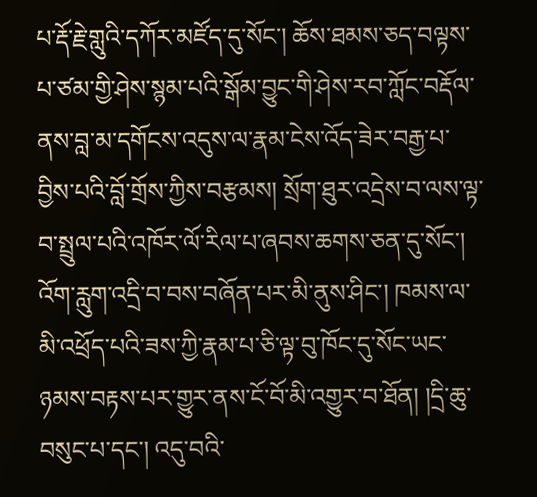པ་རྡོ་རྗེ་གླུའི་དཀོར་མཛོད་དུ་སོང་། ཆོས་ཐམས་ཅད་བལྟས་པ་ཙམ་གྱི་ཤེས་སྙམ་པའི་སྒོམ་བྱུང་གི་ཤེས་རབ་ཀློང་བརྡོལ་ནས་བླ་མ་དགོངས་འདུས་ལ་རྣམ་ངེས་འོད་ཟེར་བརྒྱ་པ་བྱིས་པའི་བློ་གྲོས་ཀྱིས་བརྩམས། སྲོག་ཐུར་འདྲེས་བ་ལས་ལྟ་བ་སྤྲུལ་པའི་འཁོར་ལོ་རིལ་པ་ཞབས་ཆགས་ཅན་དུ་སོང་། འོག་རླུག་འདྲི་བ་བས་བཞོན་པར་མི་ནུས་ཤིང་། ཁམས་ལ་མི་འཕྲོད་པའི་ཟས་ཀྱི་རྣམ་པ་ཅི་ལྟ་བུ་ཁོང་དུ་སོང་ཡང་ཉམས་བརྟས་པར་གྱུར་ནས་ངོ་བོ་མི་འགྱུར་བ་ཐོན། །དྲི་ཆུ་བསུང་པ་དང་། འདུ་བའི་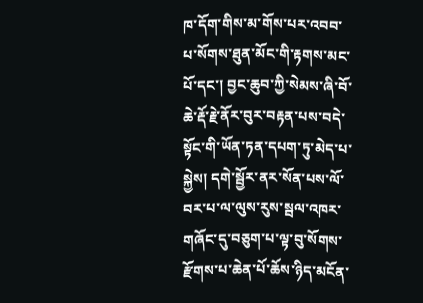ཁ་དོག་གིས་མ་གོས་པར་འབབ་པ་སོགས་ཐུན་མོང་གི་རྟགས་མང་པོ་དང་། བྱང་ཆུབ་ཀྱི་སེམས་ཞི་བོ་ཆེ་རྡོ་རྗེ་ནོར་བུར་བརྟན་པས་བདེ་སྟོང་གི་ཡོན་ཏན་དཔག་ཏུ་མེད་པ་སྐྱེས། དགེ་སྦྱོར་ནར་སོན་པས་ལོ་བར་པ་ལ་ལུས་རུས་སྦལ་འཁར་གཞོང་དུ་བཅུག་པ་ལྟ་བུ་སོགས་རྫོགས་པ་ཆེན་པོ་ཆོས་ཉིད་མངོན་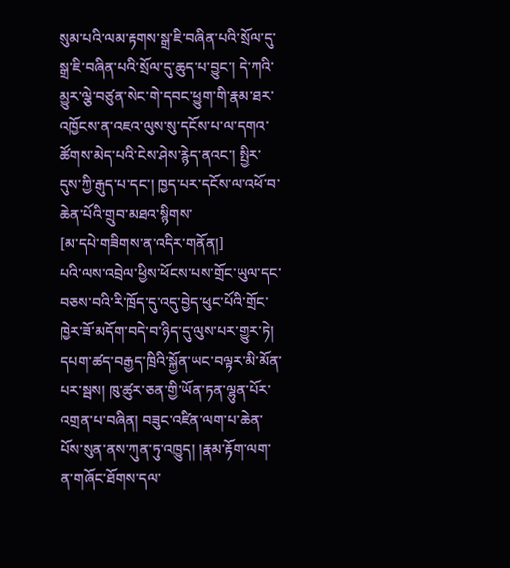སུམ་པའི་ལམ་རྟགས་སྒྲ་ཇི་བཞིན་པའི་སྲོལ་དུ་སྒྲ་ཇི་བཞིན་པའི་སྲོལ་དུ་ཆུད་པ་བྱུང་། དེ་ཀའི་མྱུར་ལྕེ་བཙུན་སེང་གེ་དབང་ཕྱུག་གི་རྣམ་ཐར་འཁྱོངས་ན་འཇའ་ལུས་སུ་དངོས་པ་ལ་དགའ་ཚོགས་མེད་པའི་ངེས་ཤེས་རྙེད་ནའང་། སྤྱིར་དུས་ཀྱི་རྒུད་པ་དང་། ཁྱད་པར་དངོས་ལ་འཕོ་བ་ཆེན་པོའི་གྲུབ་མཐའ་སྙིགས་
[མ་དཔེ་གཟིགས་ན་འདིར་གནོན།]
པའི་ལས་འབྲེལ་ཕྱིས་ཕོངས་པས་གྲོང་ཡུལ་དང་བཅས་བའི་རི་ཁྲོད་དུ་འདུ་བྱེད་ཕུང་པོའི་གྲོང་ཁྱེར་ཟོ་མདོག་བདེ་བ་ཉིད་དུ་ལུས་པར་གྱུར་ཏེ། དཔག་ཚད་བརྒྱད་ཁྲིའི་སྐྱོན་ཡང་བལྟར་མི་མོན་པར་སྦས། ཁུ་ཚུར་ཅན་གྱི་ཡོན་ཏན་ལྷུན་པོར་འགྲན་པ་བཞིན། བཟུང་འཛིན་ལག་པ་ཆེན་པོས་སུན་ནས་ཀུན་ཏུ་འཁྱུད། །རྣམ་རྟོག་ལག་ན་གཞོང་ཐོགས་དལ་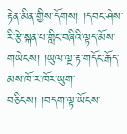རྟེན་མིན་གྱིས་དོགས། །དབང་ཤེས་རི་རྩེ་སྐན་པ་གླིང་བཞིའི་ལྟད་མོས་གཡེངས། །ཡུལ་ལྔ་རྟ་གདོང་རྒོད་མས་ཁོ་ར་ཁོར་ཡུག་བཅིངས། །བདག་ལྟ་ཡོངས་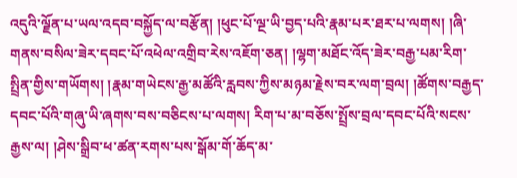འདུའི་ལྗོན་པ་ཡལ་འདབ་བསྐྱོད་ལ་བརྩོན། །ཕུང་པོ་ལྔ་ཡི་བྱད་པའི་རྣམ་པར་ཐར་པ་ལགས། །ཞི་གནས་བསིལ་ཟེར་དབང་པོ་འཕེལ་འགྲིབ་རེས་འཇོག་ཅན། །ལྷག་མཐོང་འོད་ཟེར་བརྒྱ་པམ་རིག་སྤྲིན་གྱིས་གཡོགས། །རྣམ་གཡེངས་རྒྱ་མཚོའི་རླབས་ཀྱིས་མཉམ་རྗེས་བར་ལག་བྲལ། །ཚོགས་བརྒྱད་དབང་པོའི་གཞུ་ཡི་ཞགས་བས་བཅིངས་པ་ལགས། རིག་པ་མ་བཅོས་སྤྲོས་བྲལ་དབང་པོའི་སངས་རྒྱས་ལ། །ཤེས་སྒྲིབ་ཕ་ཚན་རགས་པས་སྒོམ་གོ་ཆོད་མ་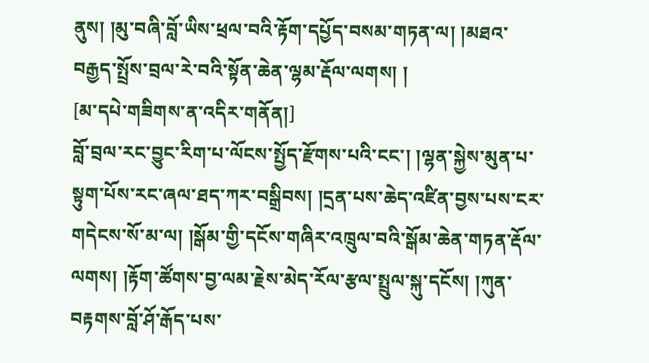ནུས། །མུ་བཞི་བློ་ཡིས་ཕྲལ་བའི་རྟོག་དཔྱོད་བསམ་གཏན་ལ། །མཐའ་བརྒྱད་སྤྲོས་བྲལ་རེ་བའི་སྟོན་ཆེན་ལྷམ་རྡོལ་ལགས། །
[མ་དཔེ་གཟིགས་ན་འདིར་གནོན།]
བློ་བྲལ་རང་བྱུང་རིག་པ་ལོངས་སྤྱོད་རྫོགས་པའི་ངང་། །ལྷན་སྐྱེས་མུན་པ་སྟུག་པོས་རང་ཞལ་ཐད་ཀར་བསྒྲིབས། །དྲན་པས་ཆེད་འཛིན་བྱས་པས་ངར་གདེངས་སོ་མ་ལ། །སྒོམ་གྱི་དངོས་གཞིར་འཁྲུལ་བའི་སྒོམ་ཆེན་གཏན་རྡོལ་ལགས། །རྟོག་ཚོགས་བྱ་ལམ་རྗེས་མེད་རོལ་རྩལ་སྤྲུལ་སྐུ་དངོས། །ཀུན་བརྟགས་བློ་ཤོ་རྒོད་པས་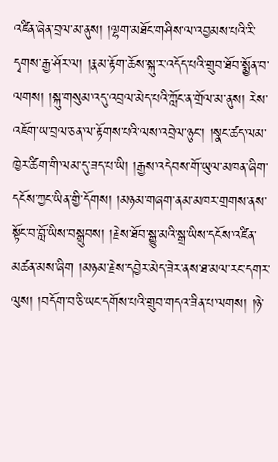འཛིན་ཞེན་བྲལ་མ་ནུས། །ལྷག་མཐོང་གཤིས་ལ་འབྱམས་པའི་རི་དྭགས་རྒྱ་ཤོར་ལ། །རྣམ་རྟོག་ཆོས་སྐུ་ར་འདོད་པའི་གྲུབ་ཐོབ་སྨྱོན་བ་ལགས། །སྐུ་གསུམ་འདུ་འབྲལ་མེད་པའི་ཀློང་ན་གྲོལ་མ་ནུས། རེས་འཇོག་ཡ་བྲལ་ཅན་ལ་རྟོགས་པའི་ལས་འབྲེལ་ཉུང་། །སྣང་ཚད་ལམ་ཁྱེར་ཚིག་གི་ལམ་དུ་ཟད་པ་ཡི། །རྒྱས་འདེབས་གོ་ཡུལ་མཁན་ཞིག་དངོས་ཀྱང་ཡིན་གྱི་དོགས། །མཉམ་གཞག་ནམ་མཁར་གྲགས་ནས་སྟོང་བ་བློ་ཡིས་བསྒྲུབས། །རྗེས་ཐོབ་སྒྱུ་མའི་སྒྲ་ཡིས་དངོས་འཛིན་མཚན་མས་ཞིག །མཉམ་རྗེས་དབྱེར་མེད་ཟེར་ནས་ཐ་མལ་རང་དགར་ལུས། །བདོག་བ་ཅི་ཡང་དགོས་པའི་གྲུབ་གདའ་ཟིན་པ་ལགས། །ཉེ་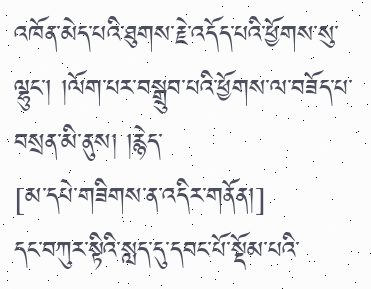འཁོན་མེད་པའི་ཐུགས་རྗེ་འདོད་པའི་ཕྱོགས་སུ་ལྷུང་། །ལོག་པར་བསྒྲུབ་པའི་ཕྱོགས་ལ་བཟོད་པ་བསྲན་མི་ནུས། །རྙེད་
[མ་དཔེ་གཟིགས་ན་འདིར་གནོན།]
དང་བཀུར་སྟིའི་སླད་དུ་དབང་པོ་སྡོམ་པའི་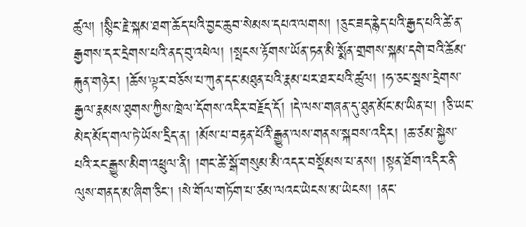ཚུལ། །སྙིང་རྗེ་སྐམ་ཐག་ཆོད་པའི་བྱང་ཆུབ་སེམས་དཔའ་ལགས། །ཅུང་ཟད་རྙེད་པའི་རྒྱད་པའི་ཚེ་ན་རྒྱགས་དར་དྲེགས་པའི་ནད་བུ་འཕེལ། །སྤངས་རྟོགས་ཡོན་ཏན་མི་སྨོན་གྲགས་སྐམ་དགེ་བའི་ཆོམ་རྐུན་གཉེར། །ཆོས་ལྟར་བཅོས་པ་ཀུན་དང་མཐུན་པའི་རྣམ་པར་ཐར་པའི་ཚུལ། །ཧ་ཅང་སྦས་དྲེགས་རྒྱལ་རྣམས་ཐུགས་ཀྱིས་ཁྲེལ་དོགས་འདིར་བརྗོད་དོ། །དེ་ལས་གཞན་དུ་ཐུན་མོང་མ་ཡིན་པ། །ཅི་ཡང་མེད་མོད་གལ་ཏེ་ཡོས་དྲིད་ན། །མོས་པ་བརྟན་པོའི་རྒྱུན་ལས་གནས་སྐབས་འདིར། །ཆ་ཙམ་སྐྱེས་པའི་རང་རྒྱུས་མིག་འཕྲུལ་ནི། །གང་ཚེ་སྒོ་གསུམ་མི་འདར་བསྡོམས་པ་ནས། །སྟན་ཐོག་འདིར་ནི་ལུས་གནད་མ་ཞིག་ཅིང་། །སེ་གོལ་གཏོག་པ་ཙམ་ལའང་ཡེངས་མ་ཡེངས། །ནང་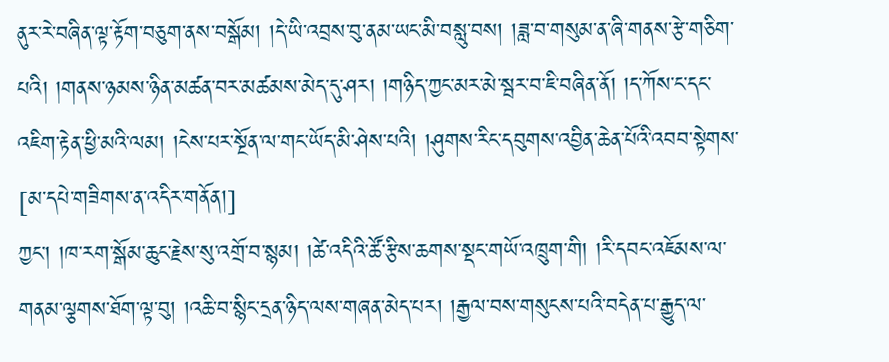ནུར་རེ་བཞིན་ལྟ་རྟོག་བཅུག་ནས་བསྒོམ། །དེ་ཡི་འབྲས་བུ་ནམ་ཡང་མི་བསླུ་བས། །ཟླ་བ་གསུམ་ན་ཞི་གནས་རྩེ་གཅིག་པའི། །གནས་ཉམས་ཉིན་མཚན་བར་མཚམས་མེད་དུ་ཤར། །གཉིད་ཀྱང་མར་མེ་སྦར་བ་ཇི་བཞིན་ནོ། །ད་ཀོས་ང་དང་འཇིག་རྟེན་ཕྱི་མའི་ལམ། །ངེས་པར་སྔོན་ལ་གང་ཡོད་མི་ཤེས་པའི། །ཤུགས་རིང་དབུགས་འབྱིན་ཆེན་པོའི་འབབ་སྟེགས་
[མ་དཔེ་གཟིགས་ན་འདིར་གནོན།]
ཀྱང་། །ཁ་རག་སྒོམ་ཆུང་རྗེས་སུ་འགྲོ་བ་སྙམ། །ཚེ་འདིའི་ཚོ་རྩིས་ཆགས་སྡང་གཡོ་འཁྲུག་གི། །རི་དབང་འཇོམས་ལ་གནམ་ལྕགས་ཐོག་ལྟ་བུ། །འཆི་བ་སྙིང་དྲན་ཉིད་ལས་གཞན་མེད་པར། །རྒྱལ་བས་གསུངས་པའི་བདེན་པ་རྒྱུད་ལ་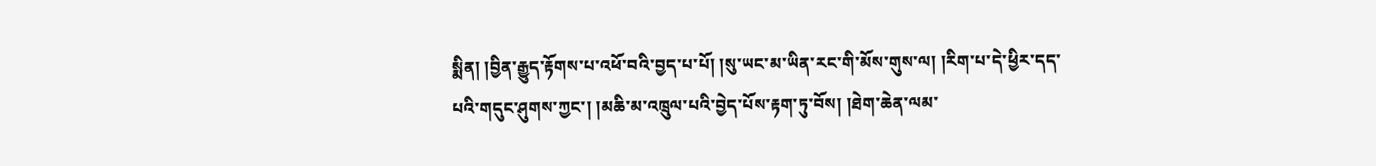སྨིན། །བྱིན་རྒྱུད་རྟོགས་པ་འཕོ་བའི་བྱད་པ་པོ། །སུ་ཡང་མ་ཡིན་རང་གི་མོས་གུས་ལ། །རིག་པ་དེ་ཕྱིར་དད་པའི་གདུང་ཤུགས་ཀྱང་། །མཆི་མ་འཁྲུལ་པའི་བྱེད་པོས་རྟག་ཏུ་བོས། །ཐེག་ཆེན་ལམ་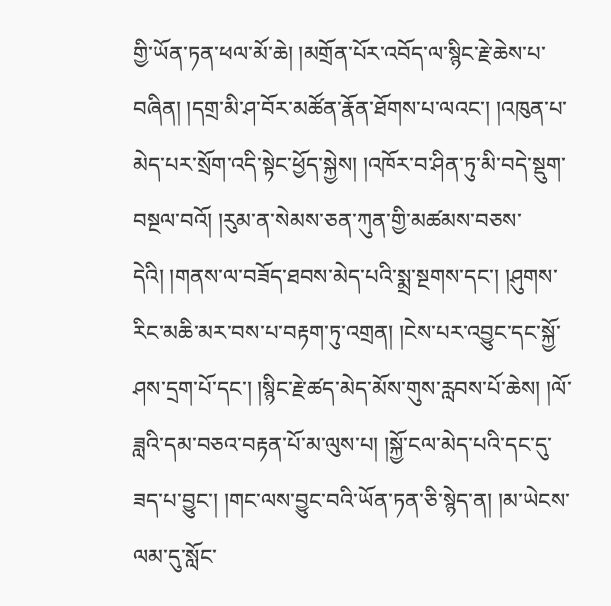གྱི་ཡོན་ཏན་ཕལ་མོ་ཆེ། །མགྲོན་པོར་འབོད་ལ་སྙིང་རྗེ་ཆེས་པ་བཞིན། །དགྲ་མི་ཤ་བོར་མཚོན་རྣོན་ཐོགས་པ་ལའང་། །འཁུན་པ་མེད་པར་སྲོག་འདི་སྟེང་ཕྱོད་སྐྱེས། །འཁོར་བ་ཤིན་ཏུ་མི་བདེ་སྡུག་བསྔལ་བའོ། །རུམ་ན་སེམས་ཅན་ཀུན་གྱི་མཚམས་བཅས་དེའི། །གནས་ལ་བཟོད་ཐབས་མེད་པའི་སྨྲ་སྔགས་དང་། །ཤུགས་རིང་མཆི་མར་བས་པ་བརྟག་ཏུ་འགྲན། །ངེས་པར་འབྱུང་དང་སྐྱོ་ཤས་དྲག་པོ་དང་། །སྙིང་རྗེ་ཚད་མེད་མོས་གུས་རླབས་པོ་ཆེས། །ལོ་ཟླའི་དམ་བཅའ་བརྟན་པོ་མ་ལུས་པ། །སྐྱོ་ངལ་མེད་པའི་དང་དུ་ཟད་པ་བྱུང་། །གང་ལས་བྱུང་བའི་ཡོན་ཏན་ཅི་སྙེད་ན། །མ་ཡེངས་ལམ་དུ་སློང་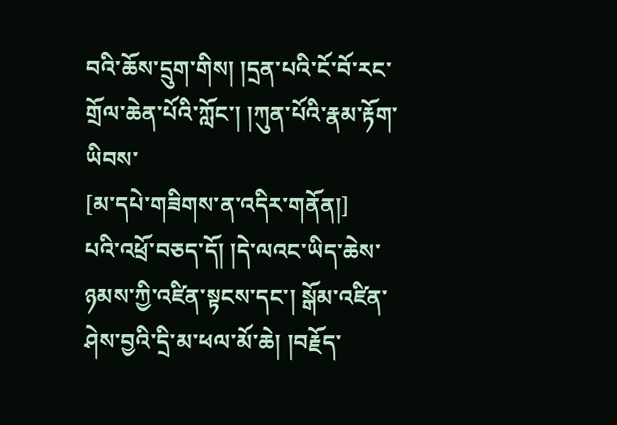བའི་ཆོས་དྲུག་གིས། །དྲན་པའི་ངོ་བོ་རང་གྲོལ་ཆེན་པོའི་ཀློང་། །ཀུན་པོའི་རྣམ་རྟོག་ཡིབས་
[མ་དཔེ་གཟིགས་ན་འདིར་གནོན།]
པའི་འཕྲོ་བཅད་དོ། །དེ་ལའང་ཡིད་ཆེས་ཉམས་ཀྱི་འཛིན་སྟངས་དང་། སྒོམ་འཛིན་ཤེས་བྱའི་དྲི་མ་ཕལ་མོ་ཆེ། །བརྗོད་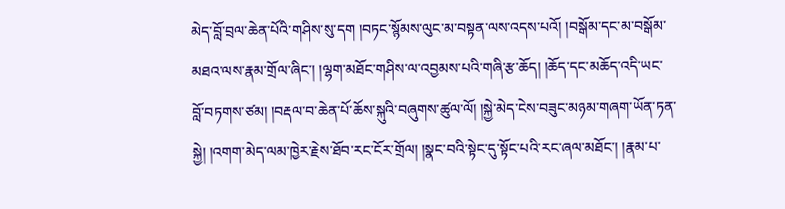མེད་བློ་བྲལ་ཆེན་པོའི་གཤིས་སུ་དག །བཏང་སྙོམས་ལུང་མ་བསྟན་ལས་འདས་པའོ། །བསྒོམ་དང་མ་བསྒོམ་མཐའ་ལས་རྣམ་གྲོལ་ཞིང་། །ལྷག་མཐོང་གཤིས་ལ་འབྱམས་པའི་གཞི་རྩ་ཆོད། །ཆོད་དང་མཆོད་འདི་ཡང་བློ་བཏགས་ཙམ། །བརྡལ་བ་ཆེན་པོ་ཆོས་སྐུའི་བཞུགས་ཚུལ་ལོ། །སྐྱེ་མེད་ངེས་བཟུང་མཉམ་གཞག་ཡོན་ཏན་སྐྱེ། །འགག་མེད་ལམ་ཁྱེར་རྗེས་ཐོབ་རང་ངོར་གྲོལ། །སྣང་བའི་སྟེང་དུ་སྟོང་པའི་རང་ཞལ་མཐོང་། །རྣམ་པ་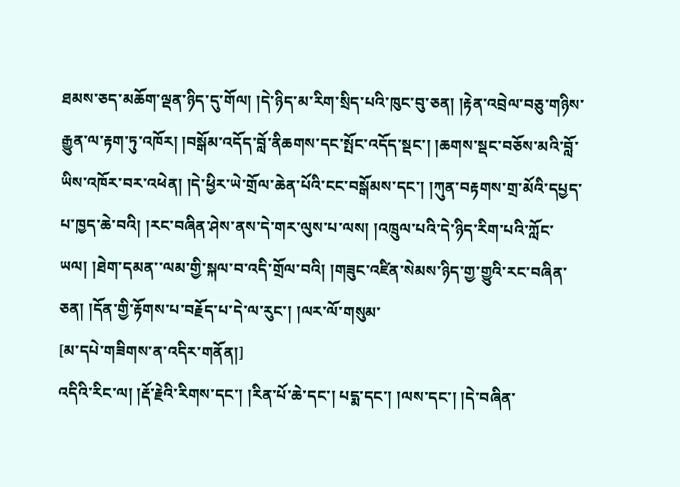ཐམས་ཅད་མཆོག་ལྡན་ཉིད་དུ་གོལ། །དེ་ཉིད་མ་རིག་སྲིད་པའི་ཁུང་བུ་ཅན། །རྟེན་འབྲེལ་བཅུ་གཉིས་རྒྱུན་ལ་རྟག་ཏུ་འཁོར། །བསྒོམ་འདོད་བློ་ནིཆགས་དང་སྤོང་འདོད་སྡང་། །ཆགས་སྡང་བཅོས་མའི་བློ་ཡིས་འཁོར་བར་འཕེན། །དེ་ཕྱིར་ཡེ་གྲོལ་ཆེན་པོའི་ངང་བསྒོམས་དང་། །ཀུན་བརྟགས་གྲ་མོའི་དཔྱད་པ་ཁྱད་ཆེ་བའི། །རང་བཞིན་ཤེས་ནས་དེ་གར་ལུས་པ་ལས། །འཁྲུལ་པའི་དེ་ཉིད་རིག་པའི་ཀློང་ཡལ། །ཐེག་དམན་་ལམ་གྱི་སྐལ་བ་འདི་གྲོལ་བའི། །གཟུང་འཛིན་སེམས་ཉིད་གྱ་གྱུའི་རང་བཞིན་ཅན། །དོན་གྱི་རྟོགས་པ་བརྗོད་པ་དེ་ལ་རུང་། །ལར་ལོ་གསུམ་
[མ་དཔེ་གཟིགས་ན་འདིར་གནོན།]
འདིའི་རིང་ལ། །རྡོ་རྗེའི་རིགས་དང་། །རིན་པོ་ཆེ་དང་། པདྨ་དང་། །ལས་དང་། །དེ་བཞིན་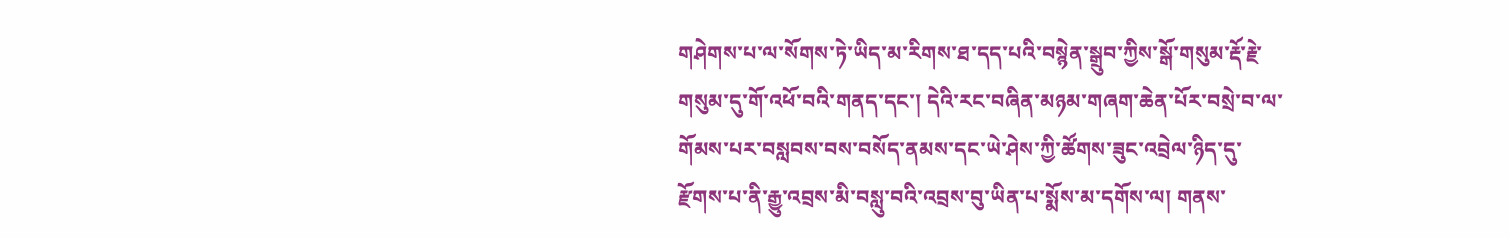གཤེགས་པ་ལ་སོགས་ཏེ་ཡིད་མ་རིགས་ཐ་དད་པའི་བསྙེན་སྒྲུབ་ཀྱིས་སྒོ་གསུམ་རྡོ་རྗེ་གསུམ་དུ་གོ་འཕོ་བའི་གནད་དང་། དེའི་རང་བཞིན་མཉམ་གཞག་ཆེན་པོར་བསྲེ་བ་ལ་གོམས་པར་བསླབས་བས་བསོད་ནམས་དང་ཡེ་ཤེས་ཀྱི་ཚོགས་ཟུང་འབྲེལ་ཉིད་དུ་རྫོགས་པ་ནི་རྒྱུ་འབྲས་མི་བསླུ་བའི་འབྲས་བུ་ཡིན་པ་སྨོས་མ་དགོས་ལ། གནས་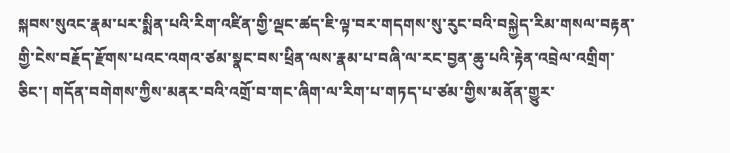སྐབས་སུའང་རྣམ་པར་སྨིན་པའི་རིག་འཛིན་གྱི་ལྡང་ཚད་ཇི་ལྟ་བར་གདགས་སུ་རུང་བའི་བསྐྱེད་རིམ་གསལ་བརྟན་གྱི་ངེས་བརྗོད་རྫོགས་པའང་འགའ་ཙམ་སྣང་བས་ཕྲིན་ལས་རྣམ་པ་བཞི་ལ་རང་བྱན་ཆུ་པའི་རྟེན་འབྲེལ་འགྲིག་ཅིང་། གདོན་བགེགས་ཀྱིས་མནར་བའི་འགྲོ་བ་གང་ཞིག་ལ་རིག་པ་གཏད་པ་ཙམ་གྱིས་མནོན་གྱུར་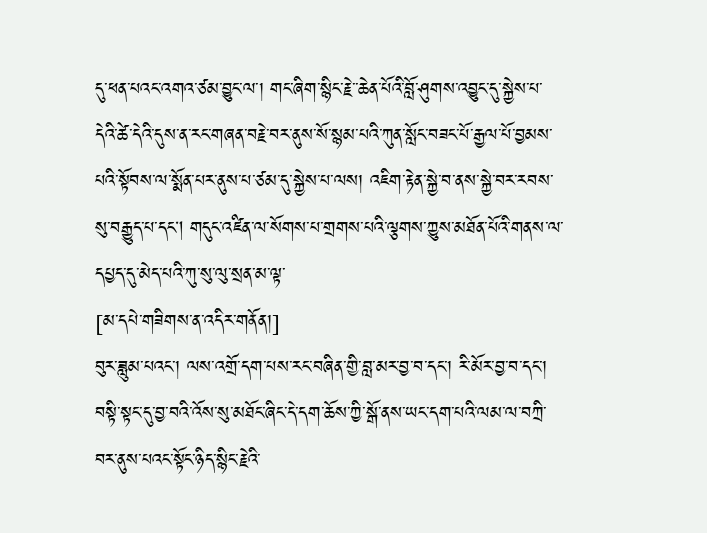དུ་ཕན་པའང་འགའ་ཙམ་བྱུང་ལ་། གང་ཞིག་སྙིང་རྗེ་་ཆེན་པོའི་བློ་ཤུགས་འབྱུང་དུ་སྐྱེས་པ་དེའི་ཚེ་དེའི་དུས་ན་རང་གཞན་བརྗེ་བར་ནུས་སོ་སྙམ་པའི་ཀུན་སློང་བཟང་པོ་རྒྱལ་པོ་བྱམས་པའི་སྟོབས་ལ་སྨོན་པར་ནུས་པ་ཙམ་དུ་སྐྱེས་པ་ལས། འཇིག་རྟེན་སྐྱེ་བ་ནས་སྐྱེ་བར་རབས་སུ་བརྒྱུད་པ་དང། གདུང་འཛིན་ལ་སོགས་པ་གྲགས་པའི་ལྕགས་ཀྱུས་མཐོན་པོའི་གནས་ལ་དཔྱད་དུ་མེད་པའི་ཀུ་སུ་ལུ་སྲན་མ་ལྟ་
[མ་དཔེ་གཟིགས་ན་འདིར་གནོན།]
བུར་ཟླུམ་པའང་། ལས་འགྲོ་དག་པས་རང་བཞིན་གྱི་བླ་མར་བྱ་བ་དང་། རི་མོར་བྱ་བ་དང་། བསྟི་སྟང་དུ་བྱ་བའི་འོས་སུ་མཐོང་ཞིང་དེ་དག་ཆོས་ཀྱི་སྒོ་ནས་ཡང་དག་པའི་ལམ་ལ་བཀྲི་བར་ནུས་པའང་སྟོང་ཉིད་སྙིང་རྗེའི་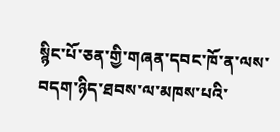སྙིང་པོ་ཅན་གྱི་གཞན་དབང་ཁོ་ན་ལས་བདག་ཉིད་ཐབས་ལ་མཁས་པའི་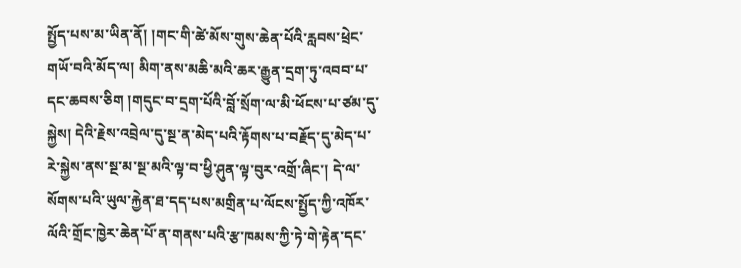སྤྱོད་པས་མ་ཡིན་ནོ། །གང་གི་ཚེ་མོས་གུས་ཆེན་པོའི་རླབས་ཕྲེང་གཡོ་བའི་མོད་ལ། མིག་ནས་མཆི་མའི་ཆར་རྒྱུན་དྲག་ཏུ་འབབ་པ་དང་ཆབས་ཅིག །གདུང་བ་དྲག་པོའི་བློ་སྲོག་ལ་མི་ཕོངས་པ་ཙམ་དུ་སྐྱེས། དེའི་རྗེས་འབྲེལ་དུ་སྔ་ན་མེད་པའི་རྟོགས་པ་བརྗོད་དུ་མེད་པ་རེ་སྐྱེས་ནས་སྔ་མ་སྔ་མའི་ལྟ་བ་ཕྱི་ཤུན་ལྟ་བུར་འགྲོ་ཞིང་། དེ་ལ་སོགས་པའི་ཡུལ་རྐྱེན་ཐ་དད་པས་མགྲིན་པ་ལོངས་སྤྱོད་ཀྱི་འཁོར་ལོའི་གྲོང་ཁྱེར་ཆེན་པོ་ན་གནས་པའི་རྩ་ཁམས་ཀྱི་ཏེ་གེ་རྟེན་དང་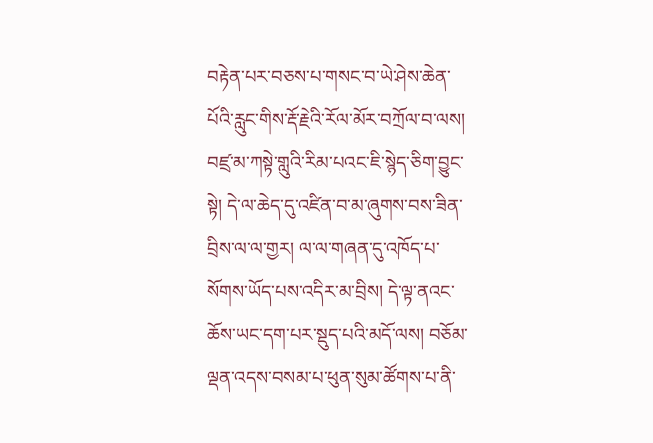བརྟེན་པར་བཅས་པ་གསང་བ་ཡེ་ཤེས་ཆེན་པོའི་རླུང་གིས་རྡོ་རྗེའི་རོལ་མོར་བཀྲོལ་བ་ལས། བཛྲ་མ་ཀསྟེ་གླུའི་རིམ་པའང་ཇི་སྙེད་ཅིག་བྱུང་སྟེ། དེ་ལ་ཆེད་དུ་འཛིན་བ་མ་ཞུགས་བས་ཟིན་བྲིས་ལ་ལ་གྱར། ལ་ལ་གཞན་དུ་འཁོད་པ་སོགས་ཡོད་པས་འདིར་མ་བྲིས། དེ་ལྟ་ནའང་ཆོས་ཡང་དག་པར་སྡུད་པའི་མདོ་ལས། བཅོམ་ལྡན་འདས་བསམ་པ་ཕུན་སུམ་ཚོགས་པ་ནི་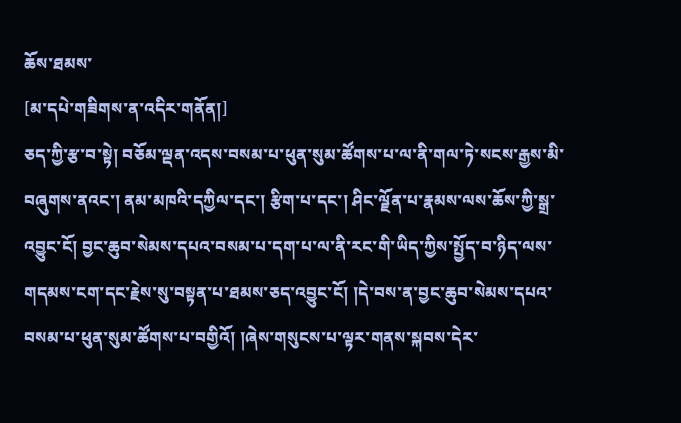ཆོས་ཐམས་
[མ་དཔེ་གཟིགས་ན་འདིར་གནོན།]
ཅད་ཀྱི་རྩ་བ་སྟེ། བཅོམ་ལྡན་འདས་བསམ་པ་ཕུན་སུམ་ཚོགས་པ་ལ་ནི་གལ་ཏེ་སངས་རྒྱས་མི་བཞུགས་ནའང་། ནམ་མཁའི་དཀྱིལ་དང་། རྩིག་པ་དང་། ཤིང་ལྗོན་པ་རྣམས་ལས་ཆོས་ཀྱི་སྒྲ་འབྱུང་ངོ། བྱང་ཆུབ་སེམས་དཔའ་བསམ་པ་དག་པ་ལ་ནི་རང་གི་ཡིད་ཀྱིས་སྤྱོད་བ་ཉིད་ལས་གདམས་ངག་དང་རྗེས་སུ་བསྟན་པ་ཐམས་ཅད་འབྱུང་ངོ། །དེ་བས་ན་བྱང་ཆུབ་སེམས་དཔའ་བསམ་པ་ཕུན་སུམ་ཚོགས་པ་བགྱིའོ། །ཞེས་གསུངས་པ་ལྟར་གནས་སྐབས་དེར་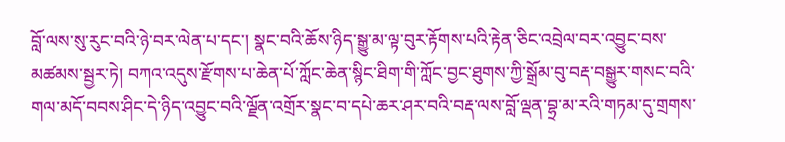བློ་ལས་སུ་རུང་བའི་ཉེ་བར་ལེན་པ་དང་། སྣང་བའི་ཆོས་ཉིད་སྒྱུ་མ་ལྟ་བུར་རྟོགས་པའི་རྟེན་ཅིང་འབྲེལ་བར་འབྱུང་བས་མཚམས་སྦྱར་ཏེ། བཀའ་འདུས་རྫོགས་པ་ཆེན་པོ་ཀློང་ཆེན་སྙིང་ཐིག་གི་ཀློང་བྱང་ཐུགས་ཀྱི་སྒྲོམ་བུ་བརྡ་བསྒྱུར་གསང་བའི་གལ་མདོ་བབས་ཤིང་དེ་ཉིད་འབྱུང་བའི་ལྗོན་འགྲོར་སྣང་བ་དཔེ་ཆར་ཤར་བའི་བརྡ་ལས་བློ་ལྡན་བྷྲ་མ་རའི་གཏམ་དུ་གྲགས་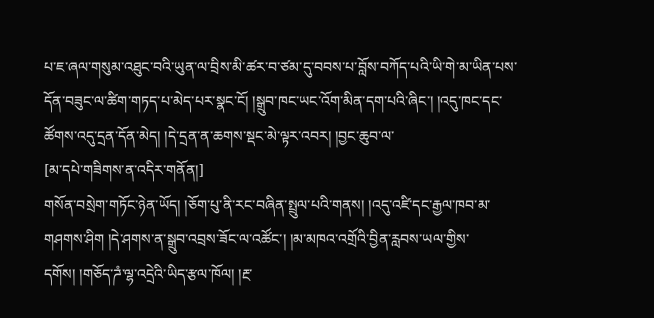པ་ཇ་ཞལ་གསུམ་འཐུང་བའི་ཡུན་ལ་བྲིས་མི་ཚར་བ་ཙམ་དུ་བབས་པ་བློས་བཀོད་པའི་ཡི་གེ་མ་ཡིན་པས་དོན་བཟུང་ལ་ཚིག་གཏད་པ་མེད་པར་སྣང་ངོ། །སྒྲུབ་ཁང་ཡང་འོག་མིན་དག་པའི་ཞིང་། །འདུ་ཁང་དང་ཚོགས་འདུ་དྲན་དོན་མེད། །དེ་དྲན་ན་ཆགས་སྡང་མེ་ལྟར་འབར། །བྱང་ཆུབ་ལ་
[མ་དཔེ་གཟིགས་ན་འདིར་གནོན།]
གསོན་བསྲེག་གཏོང་ཉེན་ཡོད། །ཅོག་པུ་ནི་རང་བཞིན་སྤྲུལ་པའི་གནས། །འདུ་འཛི་དང་རྒྱལ་ཁབ་མ་གཤགས་ཤིག །དེ་ཤགས་ན་སྒྲུབ་འབྲས་ཟོང་ལ་འཚོང་། །མ་མཁའ་འགྲོའི་བྱིན་རླབས་ཡལ་གྱིས་དགོས། །གཅོད་ཌཾ་ལྷ་འདྲེའི་ཡིད་རྩལ་ཁོལ། །རྔ་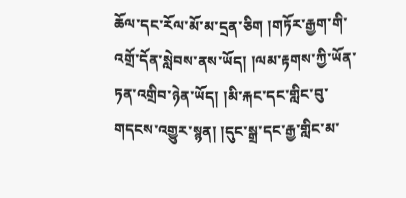ཆོལ་དང་རོལ་མོ་མ་དྲན་ཅིག །གཏོར་རྒྱག་གི་འགྲོ་དོན་སླེབས་ནས་ཡོད། །ལམ་རྟགས་ཀྱི་ཡོན་ཏན་འགྲིབ་ཉེན་ཡོད། །མི་རྐང་དང་གླིང་བུ་གདངས་འགྱུར་སྙན། །དུང་སྒྲ་དང་རྒྱ་གླིང་མ་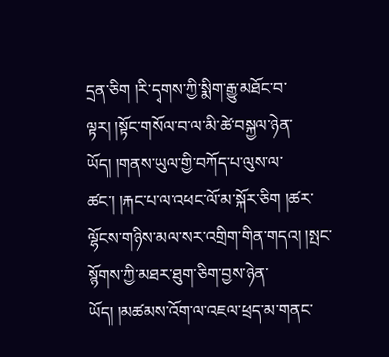དྲན་ཅིག །རི་དྭགས་ཀྱི་སྨིག་རྒྱུ་མཐོང་བ་ལྟར། །སྟོང་གསོལ་བ་ལ་མི་ཚེ་བསྐྱལ་ཉེན་ཡོད། །གནས་ཡུལ་གྱི་བཀོད་པ་ལུས་ལ་ཚང་། །རྐང་པ་ལ་འཕང་ལོ་མ་སྐོར་ཅིག །ཚར་ལྷོངས་གཉིས་མལ་སར་འགྲིག་གིན་གདའ། །སྤང་སྙོགས་ཀྱི་མཐར་ཐུག་ཅིག་བྱས་ཉེན་ཡོད། །མཚམས་འོག་ལ་འཇལ་ཕྲད་མ་གནང་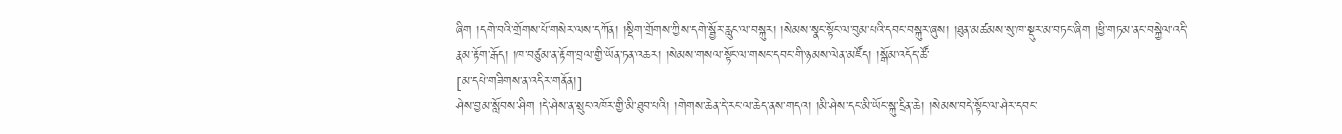ཞིག །དགེ་བའི་གྲོགས་པོ་གསེར་ལས་དཀོན། །སྡིག་གྲོགས་ཀྱིས་དགེ་སྦྱོར་རླུང་ལ་བསྐུར། །སེམས་སྣང་སྟོང་ལ་བུམ་པའི་དབང་བསྐུར་ཞུས། །ཐུན་མཚམས་སུ་ཁ་སྡུར་མ་བཏང་ཞིག །ཕྱི་གཏམ་ནང་བསྐྱེལ་འདི་རྣམ་རྟོག་རྒོད། །ཁ་བཙུམ་ན་རྟོག་བྲལ་གྱི་ཡོན་ཏན་འཆར། །སེམས་གསལ་སྟོང་ལ་གསང་དབང་གི་ཉམས་ལེན་མཛོད། །སྒོམ་འདོད་ཚོ་
[མ་དཔེ་གཟིགས་ན་འདིར་གནོན།]
ཤེས་བྱམ་སློབས་ཤིག །དེ་ཤེས་ན་སྲུང་འཁོར་གྱི་མི་ཐུབ་པའི། །གེགས་ཆེན་དེ་རང་ལ་ཆེད་ནས་གདའ། །མི་ཤེས་དང་མི་ཡོང་སྐུ་དྲིན་ཆེ། །སེམས་བདེ་སྟོང་ལ་ཤེར་དབང་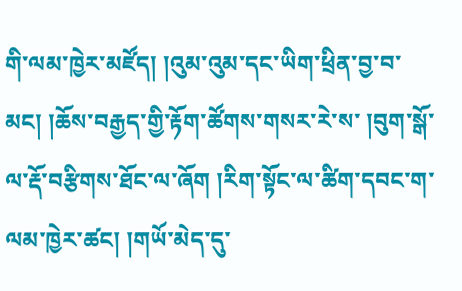གི་ལམ་ཁྱེར་མཛོད། །འུམ་འུམ་དང་ཡིག་ཕྲིན་བྱ་བ་མང། །ཆོས་བརྒྱད་གྱི་རྟོག་ཚོགས་གསར་རེ་ས་ །བུག་སྒོ་ལ་རྡོ་བརྩིགས་ཐོང་ལ་ཞོག །རིག་སྟོང་ལ་ཚིག་དབང་ག་ལམ་ཁྱེར་ཚང། །གཡོ་མེད་དུ་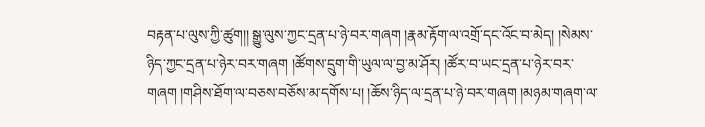བརྟན་པ་ལུས་ཀྱི་ཚུག།། སྒྱུ་ལུས་ཀྱང་དྲན་པ་ཉེ་བར་གཞག །རྣམ་རྟོག་ལ་འགྲོ་དང་འོང་བ་མེད། །སེམས་ཉིད་ཀྱང་དྲན་པ་ཉེར་བར་གཞག །ཚོགས་དྲུག་གི་ཡུལ་ལ་བྱ་མ་ཤོར། །ཚོར་བ་ཡང་དྲན་པ་ཉེར་བར་གཞག །གཤིས་ཐོག་ལ་བཅས་བཅོས་མ་དགོས་པ། །ཆོས་ཉིད་ལ་དྲན་པ་ཉེ་བར་གཞག །མཉམ་གཞག་ལ་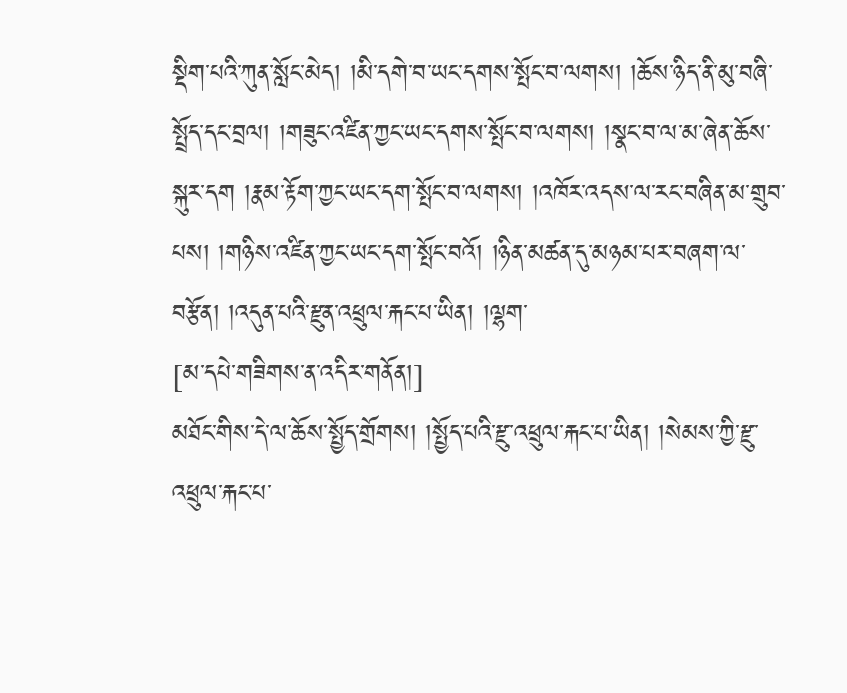སྡིག་པའི་ཀུན་སློང་མེད། །མི་དགེ་བ་ཡང་དགས་སྤོང་བ་ལགས། །ཆོས་ཉིད་ནི་མུ་བཞི་སྤྲོད་དང་བྲལ། །གཟུང་འཛིན་ཀྱང་ཡང་དགས་སྤོང་བ་ལགས། །སྣང་བ་ལ་མ་ཞེན་ཆོས་སྐུར་དག །རྣམ་རྟོག་ཀྱང་ཡང་དག་སྤོང་བ་ལགས། །འཁོར་འདས་ལ་རང་བཞིན་མ་གྲུབ་པས། །གཉིས་འཛིན་ཀྱང་ཡང་དག་སྤོང་བའོ། །ཉིན་མཚན་དུ་མཉམ་པར་བཞག་ལ་བརྩོན། །འདུན་པའི་རྫུན་འཕྲུལ་རྐང་པ་ཡིན། །ལྷག་
[མ་དཔེ་གཟིགས་ན་འདིར་གནོན།]
མཐོང་གིས་དེ་ལ་ཆོས་སྤྱོད་གྲོགས། །སྤྱོད་པའི་རྫུ་འཕྲུལ་རྐང་པ་ཡིན། །སེམས་ཀྱི་རྫུ་འཕྲུལ་རྐང་པ་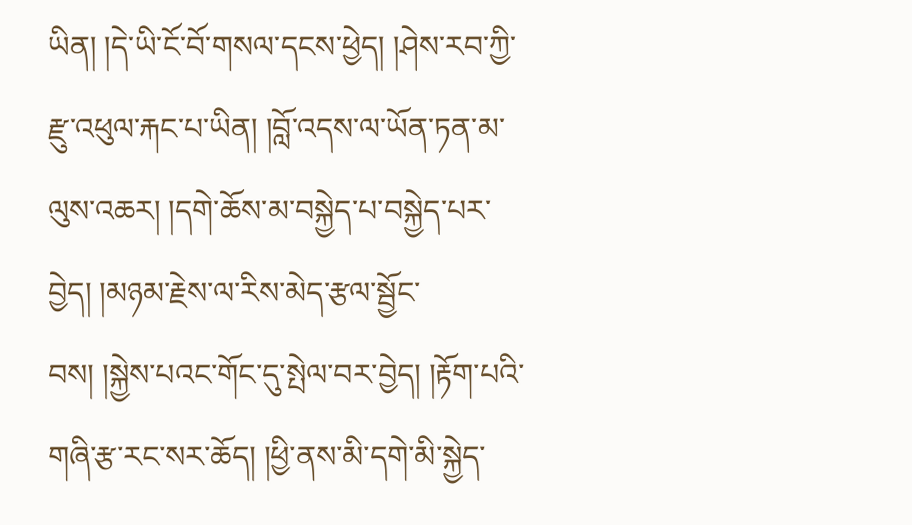ཡིན། །དེ་ཡི་ངོ་བོ་གསལ་དངས་ཕྱེད། །ཤེས་རབ་ཀྱི་རྫུ་འཕུལ་རྐང་པ་ཡིན། །བློ་འདས་ལ་ཡོན་ཏན་མ་ལུས་འཆར། །དགེ་ཆོས་མ་བསྐྱེད་པ་བསྐྱེད་པར་བྱེད། །མཉམ་རྗེས་ལ་རིས་མེད་རྩལ་སྦྱོང་བས། །སྐྱེས་པའང་གོང་དུ་སྤེལ་བར་བྱེད། །རྟོག་པའི་གཞི་རྩ་རང་སར་ཆོད། །ཕྱི་ནས་མི་དགེ་མི་སྐྱེད་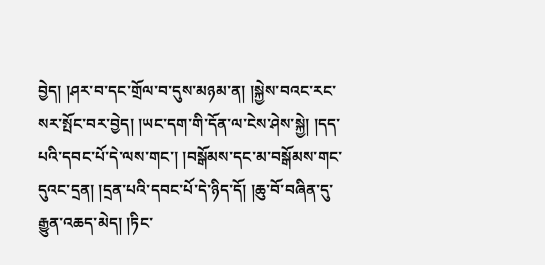བྱེད། །ཤར་བ་དང་གྲོལ་བ་དུས་མཉམ་ན། །སྐྱེས་བའང་རང་སར་སྤོང་བར་བྱེད། །ཡང་དག་གི་དོན་ལ་ངེས་ཤེས་སྐྱེ། །དད་པའི་དབང་པོ་དེ་ལས་གང་། །བསྒོམས་དང་མ་བསྒོམས་གང་དུའང་དྲན། །དྲན་པའི་དབང་པོ་དེ་ཉིད་དོ། །ཆུ་བོ་བཞིན་དུ་རྒྱུན་འཆད་མེད། །ཏིང་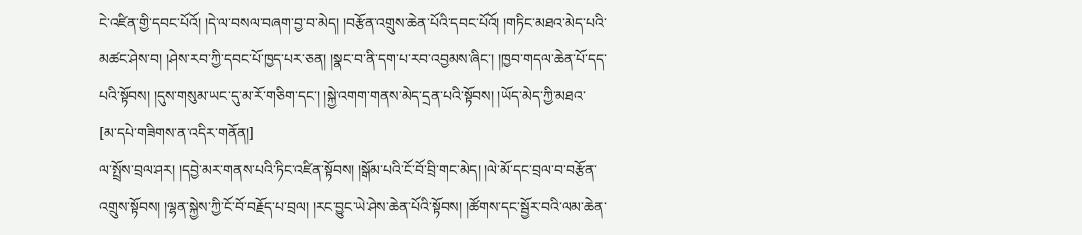ངེ་འཛིན་གྱི་དབང་པོའོ། །དེ་ལ་བསལ་བཞག་བྱ་བ་མེད། །བརྩོན་འགྲུས་ཆེན་པོའི་དབང་པོའོ། །གཏིང་མཐའ་མེད་པའི་མཚང་ཤེས་བ། །ཤེས་རབ་ཀྱི་དབང་པོ་ཁྱད་པར་ཅན། །སྣང་བ་ནི་དག་པ་རབ་འབྱམས་ཞིང་། །ཁྱབ་གདལ་ཆེན་པོ་དད་པའི་སྟོབས། །དུས་གསུམ་ཡང་དུ་མ་རོ་གཅིག་དང་། །སྐྱེ་འགག་གནས་མེད་དྲན་པའི་སྟོབས། །ཡོད་མེད་ཀྱི་མཐའ་
[མ་དཔེ་གཟིགས་ན་འདིར་གནོན།]
ལ་སྤྲོས་བྲལ་ཤར། །དབྱེ་མར་གནས་པའི་ཏིང་འཛིན་སྟོབས། །སྒོམ་པའི་ངོ་བོ་བྲི་གང་མེད། །ལེ་མོ་དང་བྲལ་བ་བརྩོན་འགྲུས་སྟོབས། །ལྷན་སྐྱེས་ཀྱི་ངོ་བོ་བརྗོད་པ་བྲལ། །རང་བྱུང་ཡེ་ཤེས་ཆེན་པོའི་སྟོབས། །ཚོགས་དང་སྦྱོར་བའི་ལམ་ཆེན་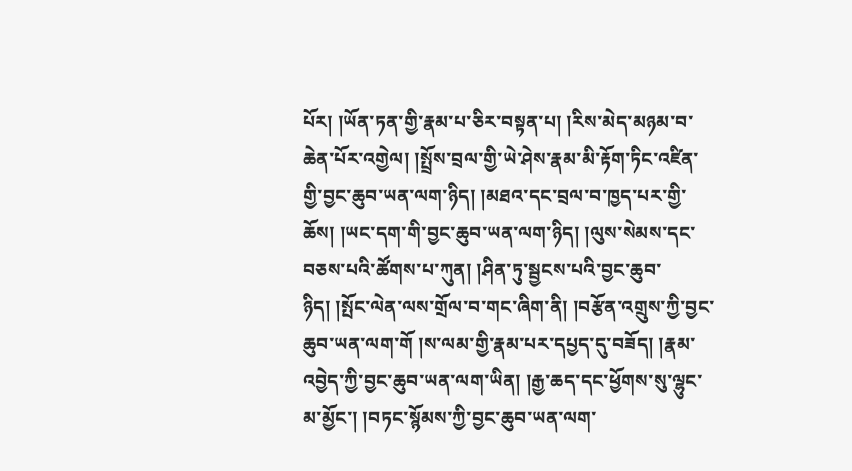པོར། །ཡོན་ཏན་གྱི་རྣམ་པ་ཅིར་བསྟན་པ། །རིས་མེད་མཉམ་བ་ཆེན་པོར་འགྱེལ། །སྤྲོས་བྲལ་གྱི་ཡེ་ཤེས་རྣམ་མི་རྟོག་ཏིང་འཛིན་གྱི་བྱང་ཆུབ་ཡན་ལག་ཉིད། །མཐའ་དང་བྲལ་བ་ཁྱད་པར་གྱི་ཆོས། །ཡང་དག་གི་བྱང་ཆུབ་ཡན་ལག་ཉིད། །ལུས་སེམས་དང་བཅས་པའི་ཚོགས་པ་ཀུན། །ཤིན་ཏུ་སྦྱངས་པའི་བྱང་ཆུབ་ཉིད། །སྤོང་ལེན་ལས་གྲོལ་བ་གང་ཞིག་ནི། །བརྩོན་འགྲུས་ཀྱི་བྱང་ཆུབ་ཡན་ལག་གོ །ས་ལམ་གྱི་རྣམ་པར་དཔྱད་དུ་བཟོད། །རྣམ་འབྱེད་ཀྱི་བྱང་ཆུབ་ཡན་ལག་ཡིན། །རྒྱ་ཆད་དང་ཕྱོགས་སུ་ལྷུང་མ་མྱོང་། །བཏང་སྙོམས་ཀྱི་བྱང་ཆུབ་ཡན་ལག་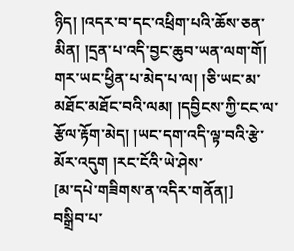ཉིད། །འདར་བ་དང་འཕྲིག་པའི་ཆོས་ཅན་མིན། །དྲན་པ་འདི་བྱང་ཆུབ་ཡན་ལག་གོ། གར་ཡང་ཕྱིན་པ་མེད་པ་ལ། །ཅི་ཡང་མ་མཐོང་མཐོང་བའི་ལམ། །དབྱིངས་ཀྱི་ངང་ལ་རྩོལ་རྟོག་མེད། །ཡང་དག་འདི་ལྟ་བའི་རྩེ་མོར་འདུག །རང་ངོའི་ཡེ་ཤེས་
[མ་དཔེ་གཟིགས་ན་འདིར་གནོན།]
བསྒྲིབ་པ་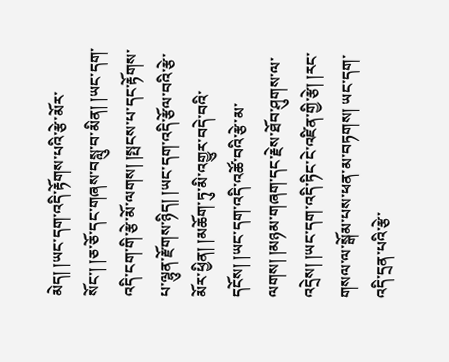མེད། །ཡང་དག་འདི་རྟོགས་པའི་རྩེ་མོར་སོང་། །ཅ་ཅོ་དང་གཞས་བསླུ་བ་མིན། །ཡང་དག་འདི་ངག་གི་རྩེ་མོ་ལགས། །སྤངས་པ་དང་རྟོགས་པ་ལྷུན་རྫོགས་ཉིད། །ཡང་དག་འདི་རྩོལ་བའི་རྩེ་མོར་ཕྱིན། །མཆོག་ཏུ་མི་འགྱུར་བདེ་བའི་དངོས། །ཡང་དག་འདི་འཚོ་བའི་རྩེ་མ་ལགས། །མཉམ་གཞག་དང་རྗེས་ཐོབ་ཤུགས་ལ་འདྲེས། །ཡང་དག་འདི་ཏིང་ངེ་འཛིན་གྱི་རྩེ། །རང་གསལ་ལ་སྒོམ་པས་ཕན་མ་བཏགས། ཡང་དག་འདི་དྲན་པའི་རྩེ་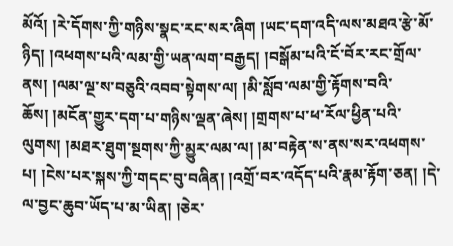མོའོ། །རེ་དོགས་ཀྱི་གཉིས་སྣང་རང་སར་ཞིག །ཡང་དག་འདི་ལས་མཐའ་རྩེ་མོ་ཉིད། །འཕགས་པའི་ལམ་གྱི་ཡན་ལག་བརྒྱད། །བསྒོམ་པའི་ངོ་བོར་རང་གྲོལ་ནས། །ལམ་ལྔ་ས་བཅུའི་འབབ་སྟེགས་ལ། །མི་སློབ་ལམ་གྱི་རྟོགས་བའི་ཆོས། །མངོན་གྱུར་དག་པ་གཉིས་ལྡན་ཞེས། །གྲགས་པ་ཕ་རོལ་ཕྱིན་པའི་ལུགས། །མཐར་ཐུག་སྔགས་ཀྱི་མྱུར་ལམ་ལ། །མ་བརྟེན་ས་ནས་སར་འཕགས་པ། །ངེས་པར་སྐས་ཀྱི་གདང་བུ་བཞིན། །འགྲོ་བར་འདོད་པའི་རྣམ་རྟོག་ཅན། །དེ་ལ་བྱང་ཆུབ་ཡོད་པ་མ་ཡིན། །ཅེར་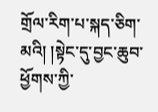གྲོལ་རིག་པ་སྐད་ཅིག་མའི། །སྟེང་དུ་བྱང་ཆུབ་ཕྱོགས་ཀྱི་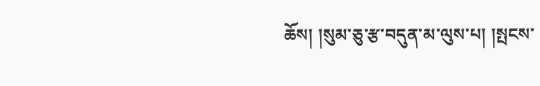ཆོས། །སུམ་ཅུ་རྩ་བདུན་མ་ལུས་པ། །སྤངས་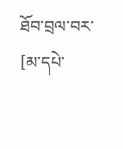ཐོབ་བྲལ་བར་
[མ་དཔེ་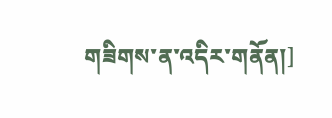གཟིགས་ན་འདིར་གནོན།]